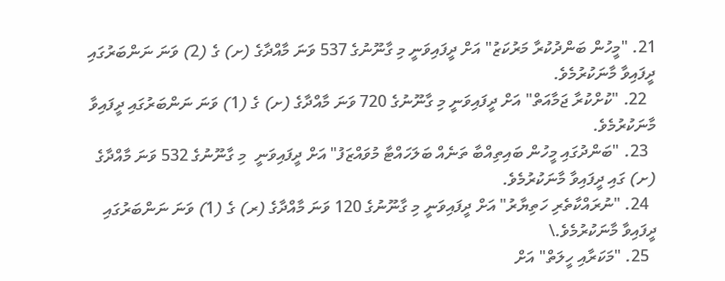21. "މީހުން ބަންދުކުރާ މަރުކަޒު" އަށް ދީފައިވަނީ މި ގާނޫނުގެ 537 ވަނަ މާއްދާގެ (ށ) ގެ (2) ވަނަ ނަންބަރުގައި ދީފައިވާ މާނަކުރުމެވެ.
  22. "ކުށްކުރާ ޖަމާއަތް" އަށް ދީފައިވަނީ މި ގާނޫނުގެ 720 ވަނަ މާއްދާގެ (ށ) ގެ (1) ވަނަ ނަންބަރުގައި ދީފައިވާ މާނަކުރުމެވެ.
  23. "ބަންދުގައި މީހުން ބައިތިއްބާ ތަނެއް ބަލަހައްޓާ މުވައްޒަފު" އަށް ދީފައިވަނީ  މި ގާނޫނުގެ 532 ވަނަ މާއްދާގެ (ށ) ގައި ދީފައިވާ މާނަކުރުމެވެ.
  24. "ނުރައްކާތެރި ހަތިޔާރު" އަށް ދީފައިވަނީ މި ގާނޫނުގެ 120 ވަނަ މާއްދާގެ (ރ) ގެ (1) ވަނަ ނަންބަރުގައި ދީފައިވާ މާނަކުރުމެވެ.\
  25. "މަކަރާއި ހީލަތް" އަށް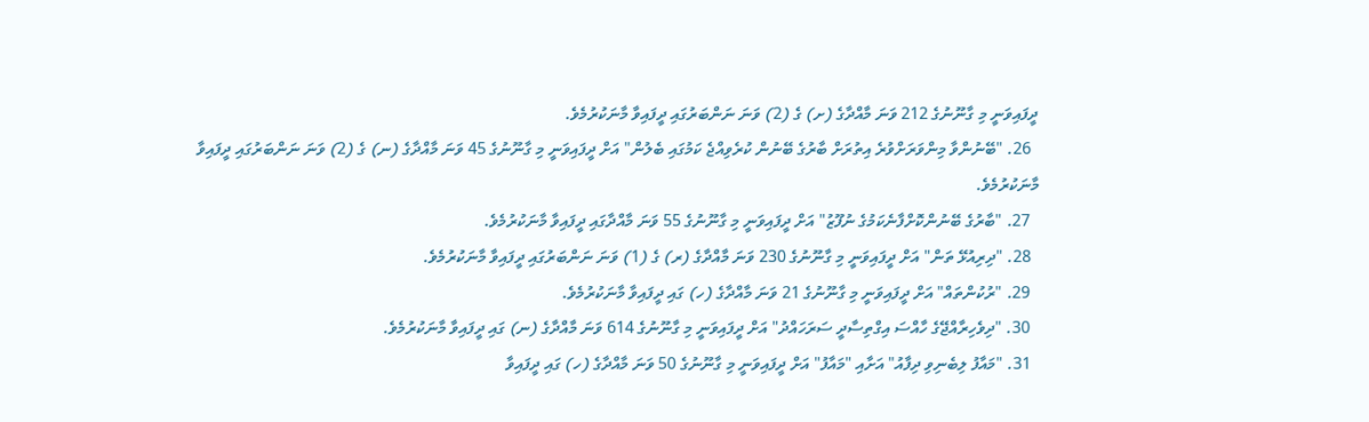ދީފައިވަނީ މި ގާނޫނުގެ 212 ވަނަ މާއްދާގެ (ށ) ގެ (2) ވަނަ ނަންބަރުގައި ދީފައިވާ މާނަކުރުމެވެ.
  26. "ބޭނުންވާ މިންވަރަށްވުރެ އިތުރަށް ބާރުގެ ބޭނުން ކުރެވިއްޖެ ކަމުގައި ބެލުން" އަށް ދީފައިވަނީ މި ގާނޫނުގެ 45 ވަނަ މާއްދާގެ (ނ) ގެ (2) ވަނަ ނަންބަރުގައި ދީފައިވާ މާނަކުރުމެވެ.
  27. "ބާރުގެ ބޭނުންކޮށްފާނެކަމުގެ ނުފޫޒު" އަށް ދީފައިވަނީ މި ގާނޫނުގެ 55 ވަނަ މާއްދާގައި ދީފައިވާ މާނަކުރުމެވެ.
  28. "ދިރިއުޅޭ ތަން" އަށް ދީފައިވަނީ މި ގާނޫނުގެ 230 ވަނަ މާއްދާގެ (ރ) ގެ (1) ވަނަ ނަންބަރުގައި ދީފައިވާ މާނަކުރުމެވެ.
  29. "ރުކުންތައް" އަށް ދީފައިވަނީ މި ގާނޫނުގެ 21 ވަނަ މާއްދާގެ (ހ) ގައި ދީފައިވާ މާނަކުރުމެވެ.
  30. "ދިވެހިރާއްޖޭގެ ހާއްސަ އިގްތިސާދީ ސަރަހައްދު" އަށް ދީފައިވަނީ މި ގާނޫނުގެ 614 ވަނަ މާއްދާގެ (ނ) ގައި ދީފައިވާ މާނަކުރުމެވެ.
  31. "މައާފު ލިބެނިވި ދިފާއު" އަށާއި "މައާފު" އަށް ދީފައިވަނީ މި ގާނޫނުގެ 50 ވަނަ މާއްދާގެ (ހ) ގައި ދީފައިވާ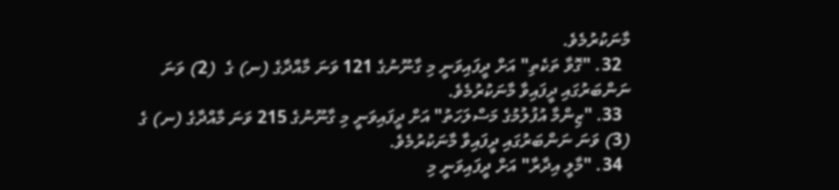މާނަކުރުމެވެ.
  32. "ގޮވާ ތަކެތި" އަށް ދީފައިވަނީ މި ގާނޫނުގެ 121 ވަނަ މާއްދާގެ (ނ) ގެ  (2) ވަނަ ނަންބަރުގައި ދީފައިވާ މާނަކުރުމެވެ.
  33. "ޒިންމާ އުފުލުމުގެ މަސްލަހަތު" އަށް ދީފައިވަނީ މި ގާނޫނުގެ 215 ވަނަ މާއްދާގެ (ނ) ގެ (3) ވަނަ ނަންބަރުގައި ދީފައިވާ މާނަކުރުމެވެ.
  34. "މާލީ އިދާރާ" އަށް ދީފައިވަނީ މި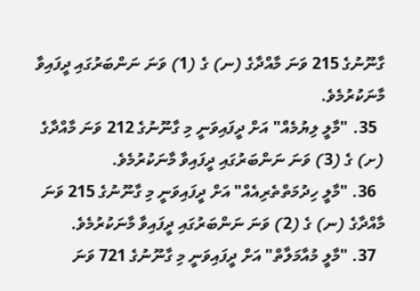ގާނޫނުގެ 215 ވަނަ މާއްދާގެ (ނ) ގެ (1) ވަނަ ނަންބަރުގައި ދީފައިވާ މާނަކުރުމެވެ.
  35. "މާލީ ލިޔުމެއް" އަށް ދީފައިވަނީ މި ގާނޫނުގެ 212 ވަނަ މާއްދާގެ (ށ) ގެ (3) ވަނަ ނަންބަރުގައި ދީފައިވާ މާނަކުރުމެވެ.
  36. "މާލީ ހިދުމަތްތެރިއެއް" އަށް ދީފައިވަނީ މި ގާނޫނުގެ 215 ވަނަ މާއްދާގެ (ނ) ގެ (2) ވަނަ ނަންބަރުގައި ދީފައިވާ މާނަކުރުމެވެ.
  37. "މާލީ މުއާމަލާތް" އަށް ދީފައިވަނީ މި ގާނޫނުގެ 721 ވަނަ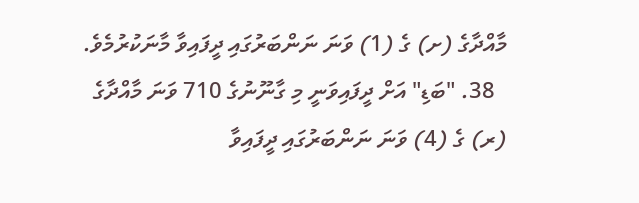މާއްދާގެ (ށ) ގެ (1) ވަނަ ނަންބަރުގައި ދީފައިވާ މާނަކުރުމެވެ.
  38. "ބަޑި" އަށް ދީފައިވަނީ މި ގާނޫނުގެ 710 ވަނަ މާއްދާގެ (ރ) ގެ (4) ވަނަ ނަންބަރުގައި ދީފައިވާ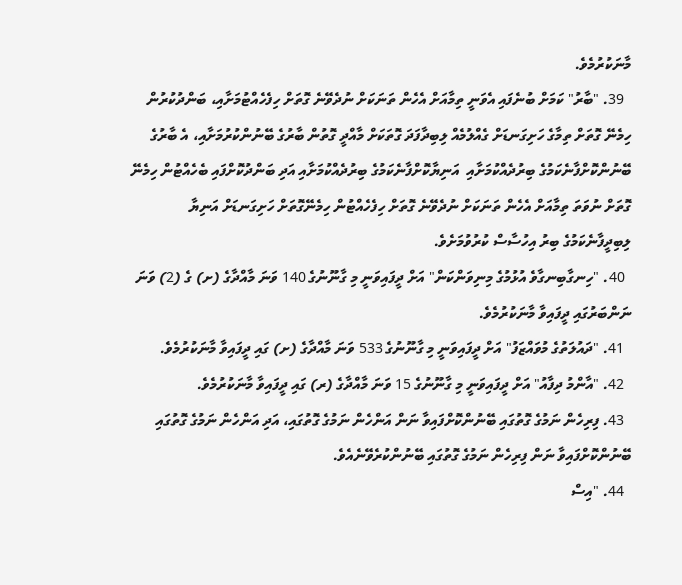މާނަކުރުމެވެ.
  39. "ބާރު" ކަމަށް ބުނެފައި އެވަނީ ތިމާއަށް އެހެން ތަނަކަށް ނުދެވޭނެ ގޮތަށް ހިފެހެއްޓުމަށާއި، ބަންދުކުރުން ހިމެނޭ ގޮތަށް ތިމާގެ ހަށިގަނޑަށް ގެއްލުމެއް ލިބިދާފަދަ ގޮތަކަށް މާއްދީ ގޮތުން ބާރުގެ ބޭނުންކުރުމަށާއި، އެ ބާރުގެ ބޭނުންކޮށްފާނެކަމުގެ ބިރުދެއްކުމަށާއި  އަނިޔާކޮށްފާނެކަމުގެ ބިރުދެއްކުމަށާއި އަދި ބަންދުކޮށްފައި ބެހެއްޓުން ހިމެނޭ ގޮތަށް ނުވަތަ ތިމާއަށް އެހެން ތަނަކަށް ނުދެވޭނެ ގޮތަށް ހިފެހެއްޓުން ހިމެނޭގޮތަށް ހަށިގަނޑަށް އަނިޔާ ލިބިދީފާނެކަމުގެ ބިރު އިހުސާސް ކުރުވުމަށެވެ.
  40. "ހިނގާބިނގާވެ އުޅުމުގެ މިނިވަންކަން" އަށް ދީފައިވަނީ މި ގާނޫނުގެ 140 ވަނަ މާއްދާގެ (ށ) ގެ (2) ވަނަ ނަންބަރުގައި ދީފައިވާ މާނަކުރުމެވެ.
  41. "ދައުލަތުގެ މުވައްޒަފު" އަށް ދީފައިވަނީ މި ގާނޫނުގެ 533 ވަނަ މާއްދާގެ (ށ) ގައި ދީފައިވާ މާނަކުރުމެވެ.
  42. "އާންމު ދިފާއު" އަށް ދީފައިވަނީ މި ގާނޫނުގެ 15 ވަނަ މާއްދާގެ (ރ) ގައި ދީފައިވާ މާނަކުރުމެވެ.
  43. ފިރިހެން ނަމުގެ ގޮތުގައި ބޭނުންކޮށްފައިވާ ނަން އަންހެން ނަމުގެ ގޮތުގައި، އަދި އަންހެން ނަމުގެ ގޮތުގައި ބޭނުންކޮށްފައިވާ ނަން ފިރިހެން ނަމުގެ ގޮތުގައި ބޭނުންކުރެވޭނެއެވެ.
  44. "އިސް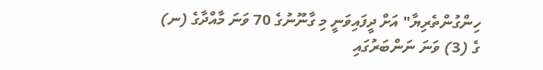ހިންގުންތެރިޔާ" އަށް ދީފައިވަނީ މި ގާނޫނުގެ 70 ވަނަ މާއްދާގެ (ނ) ގެ (3) ވަނަ ނަންބަރުގައި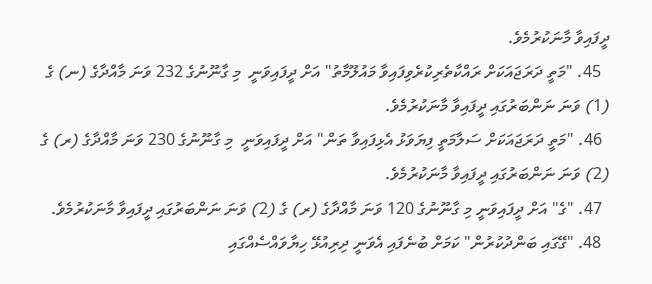ދީފައިވާ މާނަކުރުމެވެ.
  45. "މަތީ ދަރަޖައަކަށް ރައްކާތެރިކުރެވިފައިވާ މައުލޫމާތު" އަށް ދީފައިވަނީ  މި ގާނޫނުގެ 232 ވަނަ މާއްދާގެ (ނ) ގެ (1) ވަނަ ނަންބަރުގައި ދީފައިވާ މާނަކުރުމެވެ.
  46. "މަތީ ދަރަޖައަކަށް ސަލާމަތީ ފިޔަވަޅު އެޅިފައިވާ ތަން" އަށް ދީފައިވަނީ  މި ގާނޫނުގެ 230 ވަނަ މާއްދާގެ (ރ) ގެ (2) ވަނަ ނަންބަރުގައި ދީފައިވާ މާނަކުރުމެވެ.
  47. "ގެ" އަށް ދީފައިވަނީ މި ގާނޫނުގެ 120 ވަނަ މާއްދާގެ (ރ) ގެ (2) ވަނަ ނަންބަރުގައި ދީފައިވާ މާނަކުރުމެވެ.
  48. "ގޭގައި ބަންދުކުރުން" ކަމަށް ބުނެފައި އެވަނީ ދިރިއުޅޭ ހިޔާވައްސެއްގައި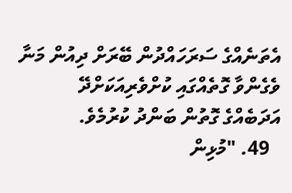އެތަނެއްގެ ސަރަހައްދުން ބޭރަށް ދިއުން މަނާ ވެގެންވާ ގޮތެއްގައި ކުށްވެރިއަކަށްދޭ އަދަބެއްގެ ގޮތުން ބަންދު ކުރުމެވެ.
  49. "މުޅިން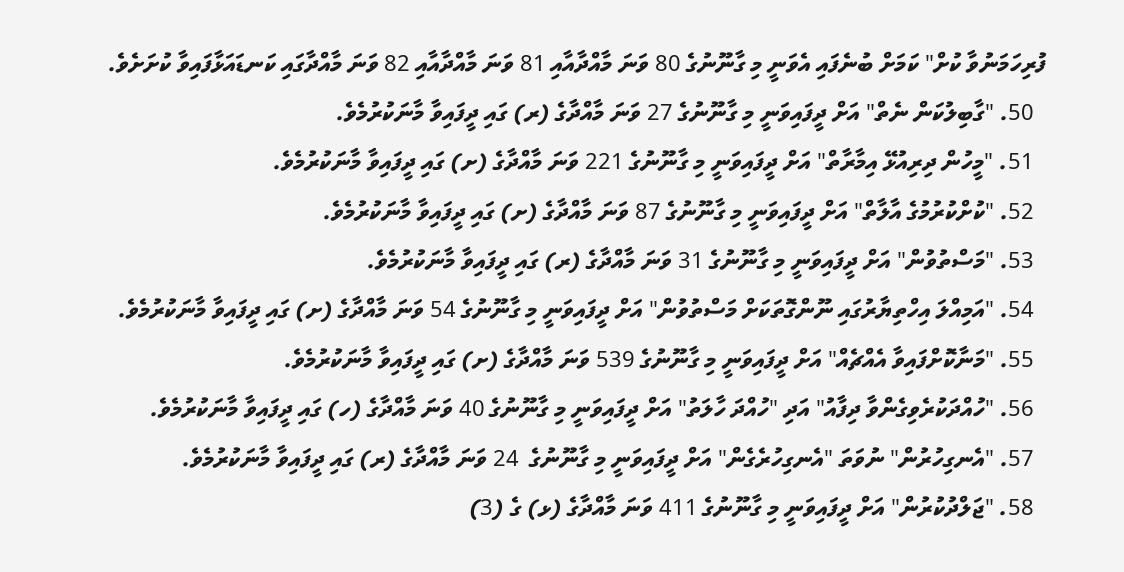ފުރިހަމަނުވާ ކުށް" ކަމަށް ބުނެފައި އެވަނީ މި ގާނޫނުގެ 80 ވަނަ މާއްދާއާއި 81 ވަނަ މާއްދާއާއި 82 ވަނަ މާއްދާގައި ކަނޑައަޅާފައިވާ ކުށަށެވެ.
  50. "ގާބިލުކަން ނެތް" އަށް ދީފައިވަނީ މި ގާނޫނުގެ 27 ވަނަ މާއްދާގެ (ރ) ގައި ދީފައިވާ މާނަކުރުމެވެ.
  51. "މީހުން ދިރިއުޅޭ އިމާރާތް" އަށް ދީފައިވަނީ މި ގާނޫނުގެ 221 ވަނަ މާއްދާގެ (ށ) ގައި ދީފައިވާ މާނަކުރުމެވެ.
  52. "ކުށްކުރުމުގެ އާލާތް" އަށް ދީފައިވަނީ މި ގާނޫނުގެ 87 ވަނަ މާއްދާގެ (ށ) ގައި ދީފައިވާ މާނަކުރުމެވެ.
  53. "މަސްތުވުން" އަށް ދީފައިވަނީ މި ގާނޫނުގެ 31 ވަނަ މާއްދާގެ (ރ) ގައި ދީފައިވާ މާނަކުރުމެވެ.
  54. "އަމިއްލަ އިހްތިޔާރުގައި ނޫންގޮތަކަށް މަސްތުވުން" އަށް ދީފައިވަނީ މި ގާނޫނުގެ 54 ވަނަ މާއްދާގެ (ށ) ގައި ދީފައިވާ މާނަކުރުމެވެ.
  55. "މަނާކޮށްފައިވާ އެއްޗެއް" އަށް ދީފައިވަނީ މި ގާނޫނުގެ 539 ވަނަ މާއްދާގެ (ށ) ގައި ދީފައިވާ މާނަކުރުމެވެ.
  56. "ހުއްދަކުރެވިގެންވާ ދިފާއު" އަދި "ހުއްދަ ހާލަތު" އަށް ދީފައިވަނީ މި ގާނޫނުގެ 40 ވަނަ މާއްދާގެ (ހ) ގައި ދީފައިވާ މާނަކުރުމެވެ.
  57. "އެނގިހުރުން" ނުވަތަ "އެނގިހުރެގެން" އަށް ދީފައިވަނީ މި ގާނޫނުގެ  24 ވަނަ މާއްދާގެ (ރ) ގައި ދީފައިވާ މާނަކުރުމެވެ.
  58. "ޖަލްދުކުރުން" އަށް ދީފައިވަނީ މި ގާނޫނުގެ 411 ވަނަ މާއްދާގެ (ޅ) ގެ (3)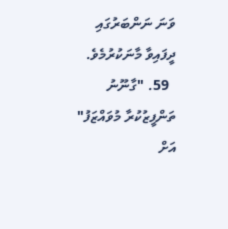ވަނަ ނަންބަރުގައި ދީފައިވާ މާނަކުރުމެވެ.
  59. "ގާނޫނު ތަންފީޒުކުރާ މުވައްޒަފު" އަށް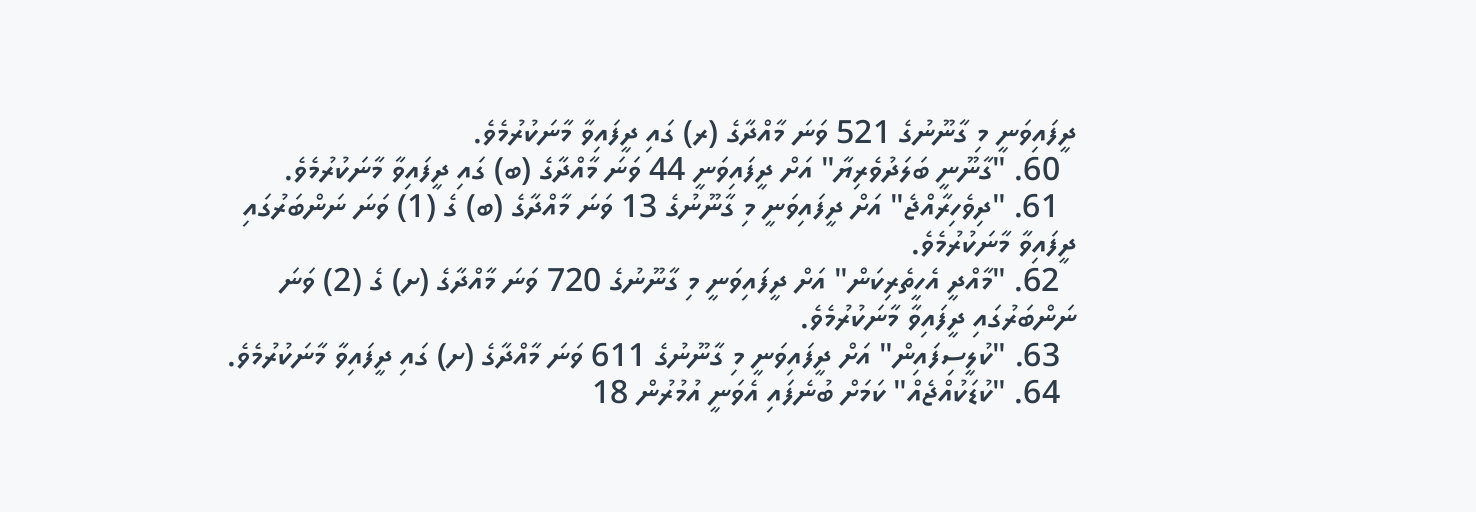ދީފައިވަނީ މި ގާނޫނުގެ 521 ވަނަ މާއްދާގެ (ރ) ގައި ދީފައިވާ މާނަކުރުމެވެ.
  60. "ގާނޫނީ ބަލަދުވެރިޔާ" އަށް ދީފައިވަނީ 44 ވަނަ މާއްދާގެ (ބ) ގައި ދީފައިވާ މާނަކުރުމެވެ.
  61. "ދިވެހިރާއްޖެ" އަށް ދީފައިވަނީ މި ގާނޫނުގެ 13 ވަނަ މާއްދާގެ (ބ) ގެ (1) ވަނަ ނަންބަރުގައި ދީފައިވާ މާނަކުރުމެވެ.
  62. "މާއްދީ އެހީތެރިކަން" އަށް ދީފައިވަނީ މި ގާނޫނުގެ 720 ވަނަ މާއްދާގެ (ށ) ގެ (2) ވަނަ ނަންބަރުގައި ދީފައިވާ މާނަކުރުމެވެ.
  63. "ކުލީސިފައިން" އަށް ދީފައިވަނީ މި ގާނޫނުގެ 611 ވަނަ މާއްދާގެ (ށ) ގައި ދީފައިވާ މާނަކުރުމެވެ.
  64. "ކުޑަކުއްޖެއް" ކަމަށް ބުނެފައި އެވަނީ އުމުރުން 18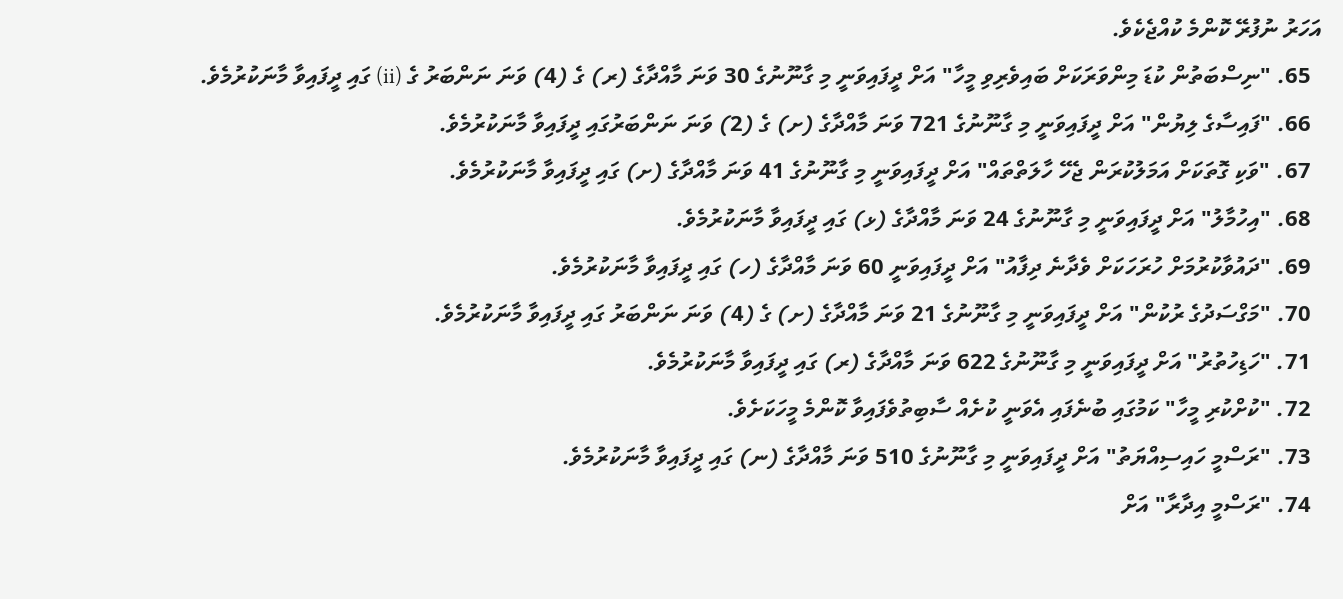އަހަރު ނުފުރޭ ކޮންމެ ކުއްޖެކެވެ.
  65. "ނިސްބަތުން ކުޑަ މިންވަރަކަށް ބައިވެރިވި މީހާ" އަށް ދީފައިވަނީ މި ގާނޫނުގެ 30 ވަނަ މާއްދާގެ (ރ) ގެ (4) ވަނަ ނަންބަރު ގެ (ii) ގައި ދީފައިވާ މާނަކުރުމެވެ.
  66. "ފައިސާގެ ލިޔުން" އަށް ދީފައިވަނީ މި ގާނޫނުގެ 721 ވަނަ މާއްދާގެ (ށ) ގެ (2) ވަނަ ނަންބަރުގައި ދީފައިވާ މާނަކުރުމެވެ.
  67. "ވަކި ގޮތަކަށް އަމަލުކުރަން ޖެހޭ ހާލަތްތައް" އަށް ދީފައިވަނީ މި ގާނޫނުގެ 41 ވަނަ މާއްދާގެ (ށ) ގައި ދީފައިވާ މާނަކުރުމެވެ.
  68. "އިހުމާލު" އަށް ދީފައިވަނީ މި ގާނޫނުގެ 24 ވަނަ މާއްދާގެ (ޅ) ގައި ދީފައިވާ މާނަކުރުމެވެ.
  69. "ދައުވާކުރުމަށް ހުރަހަކަށް ވެދާނެ ދިފާއު" އަށް ދީފައިވަނީ 60 ވަނަ މާއްދާގެ (ހ) ގައި ދީފައިވާ މާނަކުރުމެވެ.
  70. "މަގްސަދުގެ ރުކުން" އަށް ދީފައިވަނީ މި ގާނޫނުގެ 21 ވަނަ މާއްދާގެ (ށ) ގެ (4) ވަނަ ނަންބަރު ގައި ދީފައިވާ މާނަކުރުމެވެ.
  71. "ހަޑިހުތުރު" އަށް ދީފައިވަނީ މި ގާނޫނުގެ 622 ވަނަ މާއްދާގެ (ރ) ގައި ދީފައިވާ މާނަކުރުމެވެ.
  72. "ކުށްކުރި މީހާ" ކަމުގައި ބުނެފައި އެވަނީ ކުށެއް ސާބިތުވެފައިވާ ކޮންމެ މީހަކަށެވެ.
  73. "ރަސްމީ ހައިސިއްޔަތު" އަށް ދީފައިވަނީ މި ގާނޫނުގެ 510 ވަނަ މާއްދާގެ (ނ) ގައި ދީފައިވާ މާނަކުރުމެވެ.
  74. "ރަސްމީ އިދާރާ" އަށް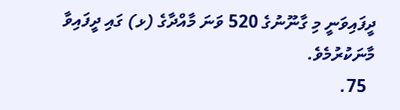ދީފައިވަނީ މި ގާނޫނުގެ 520 ވަނަ މާއްދާގެ (ޅ) ގައި ދީފައިވާ މާނަކުރުމެވެ.
  75.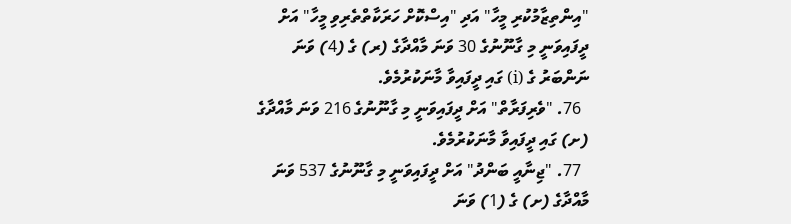"އިންތިޒާމުކުރި މީހާ" އަދި "އިސްކޮށް ހަރަކާތްތެރިވި މީހާ" އަށް ދީފައިވަނީ މި ގާނޫނުގެ 30 ވަނަ މާއްދާގެ (ރ) ގެ (4) ވަނަ ނަންބަރު ގެ (i) ގައި ދީފައިވާ މާނަކުރުމެވެ.
  76. "ވެރިފަރާތް" އަށް ދީފައިވަނީ މި ގާނޫނުގެ 216 ވަނަ މާއްދާގެ (ށ) ގައި ދީފައިވާ މާނަކުރުމެވެ.
  77. "ޖިނާއީ ބަންދު" އަށް ދީފައިވަނީ މި ގާނޫނުގެ 537 ވަނަ މާއްދާގެ (ށ) ގެ (1) ވަނަ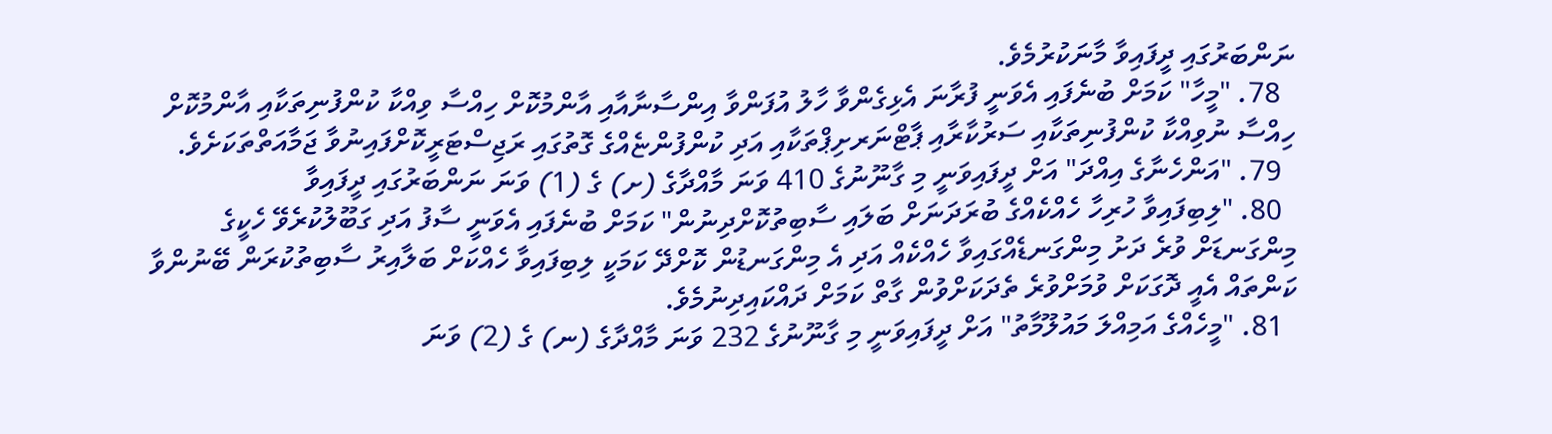ނަންބަރުގައި ދީފައިވާ މާނަކުރުމެވެ.
  78. "މީހާ" ކަމަށް ބުނެފައި އެވަނީ ފުރާނަ އެޅިގެންވާ ހާލު އުފަންވާ އިންސާނާއާއި އާންމުކޮށް ހިއްސާ ވިއްކާ ކުންފުނިތަކާއި އާންމުކޮށް ހިއްސާ ނުވިއްކާ ކުންފުނިތަކާއި ސަރުކާރާއި ޕާޓްނަރށިޕްތަކާއި އަދި ކުންފުންޏެއްގެ ގޮތުގައި ރަޖިސްޓަރީކޮށްފައިނުވާ ޖަމާއަތްތަކަށެވެ.
  79. "އަންހެނާގެ އިއްދަ" އަށް ދީފައިވަނީ މި ގާނޫނުގެ 410 ވަނަ މާއްދާގެ (ށ) ގެ (1) ވަނަ ނަންބަރުގައި ދީފައިވާ
  80. "ލިބިފައިވާ ހުރިހާ ހެއްކެއްގެ ބުރަދަނަށް ބަލައި ސާބިތުކޮށްދިނުން" ކަމަށް ބުނެފައި އެވަނީ ސާފު އަދި ގަބޫލުކުރެވޭ ހެކީގެ މިންގަނޑަށް ވުރެ ދަށު މިންގަނޑެއްގައިވާ ހެއްކެއް އަދި އެ މިންގަނޑުން ކޮށްދޭ ކަމަކީ ލިބިފައިވާ ހެއްކަށް ބަލާއިރު ސާބިތުކުރަން ބޭނުންވާ ކަންތައް އެއީ ދޮގަކަށް ވުމަށްވުރެ ތެދަކަށްވުން ގާތް ކަމަށް ދައްކައިދިނުމެވެ.
  81. "މީހެއްގެ އަމިއްލަ މައުލޫމާތު" އަށް ދީފައިވަނީ މި ގާނޫނުގެ 232 ވަނަ މާއްދާގެ (ނ) ގެ (2) ވަނަ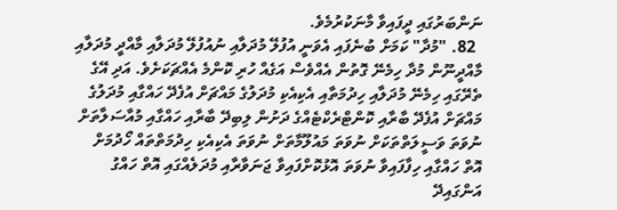ނަންބަރުގައި ދީފައިވާ މާނަކުރުމެވެ.
  82. "މުދާ" ކަމަށް ބުނެފައި އެވަނީ އުފުލޭ މުދަލާއި ނުއުފުލޭ މުދަލާއި މާއްދީ މުދަލާއި މާއްދީނޫން މުދާ ހިމެނޭ ގޮތުން އެއްވެސް އަގެއް ހުރި ކޮންމެ އެއްޗަކަށެވެ. އަދި އޭގެ ތެރޭގައި ހިމެނޭ މުދަލާއި ހިދުމަތާއި އެކިއެކި މުދަލުގެ މައްޗަށް އުފެދޭ ހައްގާއި މުދަލުގެ މައްޗަށް އުފެދޭ ބާރާއި ކޮންޓްރެކްޓެއްގެ ދަށުން ލިބިދޭ ބާރާއި ހައްގާއި މުއާސަލާތަށް ނުވަތަ ވަސީލަތްތަކަށް ނުވަތަ މައުލޫމާތަށް ނުވަތަ އެކިއެކި ހިދުމަތްތައް ހޯދުމަށް އޮތް ހައްގާއި ހިފާފައިވާ ނުވަތަ އޮޅުކޮށްފައިވާ ޖަނަވާރާއި މުދަލެއްގައި އޮތް ހައްގު އަންގައިދޭ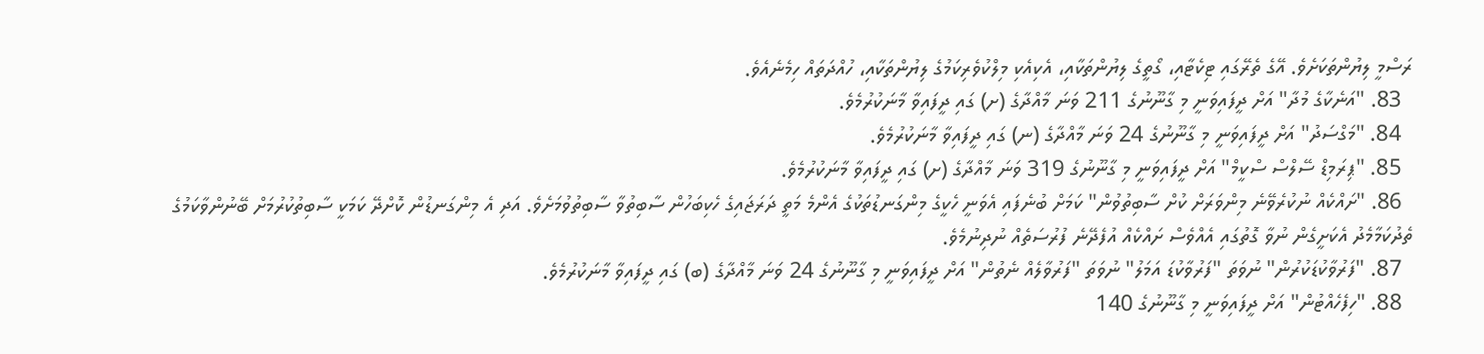ރަސްމީ ލިޔުންތަކަށެވެ. އޭގެ ތެރޭގައި ޓިކެޓާއި، ގޯތީގެ ލިޔުންތަކާއި، އެކިއެކި މިލްކުވެރިކަމުގެ ލިޔުންތަކާއި، ހުއްދަތައް ހިމެނެއެވެ.
  83. "އަނެކާގެ މުދާ" އަށް ދީފައިވަނީ މި ގާނޫނުގެ 211 ވަނަ މާއްދާގެ (ށ) ގައި ދީފައިވާ މާނަކުރުމެވެ.
  84. "މަގްސަދު" އަށް ދީފައިވަނީ މި ގާނޫނުގެ 24 ވަނަ މާއްދާގެ (ނ) ގައި ދީފައިވާ މާނަކުރުމެވެ.
  85. "ޕިރަމިޑް ސޭލްސް ސްކީމް" އަށް ދީފައިވަނީ މި ގާނޫނުގެ 319 ވަނަ މާއްދާގެ (ށ) ގައި ދީފައިވާ މާނަކުރުމެވެ.
  86. "ށައްކެއް ނުކުރެވޭނެ މިންވަރަށް ކުށް ސާބިތުވުން" ކަމަށް ބުނެފައި އެވަނީ ހެކީގެ މިންގަނޑުތަކުގެ އެންމެ މަތީ ދަރަޖައިގެ ހެކިބަހުން ސާބިތުވާ ސާބިތުވުމަށެވެ. އަދި އެ މިންގަނޑުން ކޮށްދޭ ކަމަކީ ސާބިތުކުރުމަށް ބޭނުންވާކަމުގެ ތެދުކަމާމެދު އެކަށީގެން ނުވާ ގޮތުގައި އެއްވެސް ށައްކެއް އުފެދޭނެ ފުރުސަތެއް ނުދިނުމެވެ.
  87. "ފަރުވާކުޑަކުރުން" ނުވަތަ "ފަރުވާކުޑަ އަމަލު" ނުވަތަ "ފަރުވާލެއް ނެތުން" އަށް ދީފައިވަނީ މި ގާނޫނުގެ 24 ވަނަ މާއްދާގެ (ބ) ގައި ދީފައިވާ މާނަކުރުމެވެ.
  88. "ހިފެހެއްޓުން" އަށް ދީފައިވަނީ މި ގާނޫނުގެ 140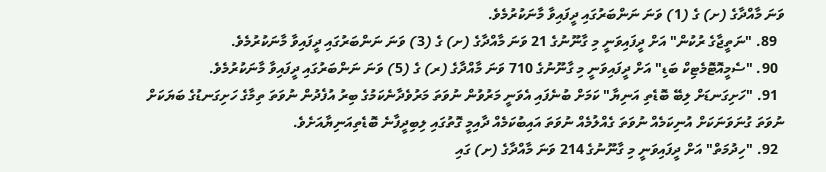ވަނަ މާއްދާގެ (ށ) ގެ (1) ވަނަ ނަންބަރުގައި ދީފައިވާ މާނަކުރުމެވެ.
  89. "ނަތީޖާގެ ރުކުން" އަށް ދީފައިވަނީ މި ގާނޫނުގެ 21 ވަނަ މާއްދާގެ (ށ) ގެ (3) ވަނަ ނަންބަރުގައި ދީފައިވާ މާނަކުރުމެވެ.
  90. "ސެމީއޮޓޮމެޓިކް ބަޑި" އަށް ދީފައިވަނީ މި ގާނޫނުގެ 710 ވަނަ މާއްދާގެ (ރ) ގެ (5) ވަނަ ނަންބަރުގައި ދީފައިވާ މާނަކުރުމެވެ.
  91. "ހަށިގަނޑަށް ލިބޭ ބޮޑެތި އަނިޔާ" ކަމަށް ބުނެފައި އެވަނީ މަރުވުން ނުވަތަ މަރުވެދާނެކަމުގެ ބިރު އުފެދުން ނުވަތަ ތިމާގެ ހަށިގަނޑުގެ ބަޔަކަށް ނުވަތަ ގުނަވަނަކަށް އުނިކަމެއް ނުވަތަ ގެއްލުމެއް ނުވަތަ އައިބުކަމެއް ދާއިމީ ގޮތުގައި ލިބިދީފާނެ ބޮޑެތިއަނިޔާއަށެވެ.
  92. "ހިދުމަތް" އަށް ދީފައިވަނީ މި ގާނޫނުގެ 214 ވަނަ މާއްދާގެ (ށ) ގައި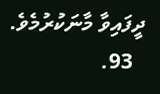ދީފައިވާ މާނަކުރުމެވެ.
  93.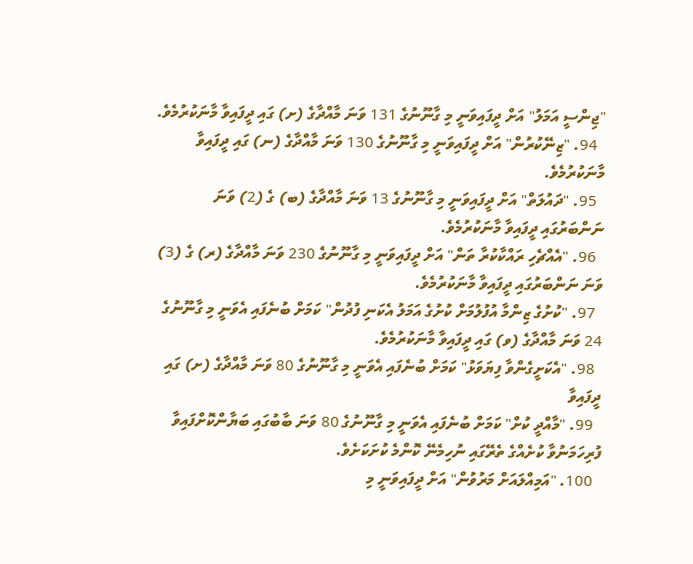"ޖިންސީ އަމަލު" އަށް ދީފައިވަނީ މި ގާނޫނުގެ 131 ވަނަ މާއްދާގެ (ށ) ގައި ދީފައިވާ މާނަކުރުމެވެ.
  94. "ޒިނޭކުރުން" އަށް ދީފައިވަނީ މި ގާނޫނުގެ 130 ވަނަ މާއްދާގެ (ނ) ގައި ދީފައިވާ މާނަކުރުމެވެ.
  95. "ދައުލަތް" އަށް ދީފައިވަނީ މި ގާނޫނުގެ 13 ވަނަ މާއްދާގެ (ބ) ގެ (2) ވަނަ ނަންބަރުގައި ދީފައިވާ މާނަކުރުމެވެ.
  96. "އެއްޗެހި ރައްކާކުރާ ތަން" އަށް ދީފައިވަނީ މި ގާނޫނުގެ 230 ވަނަ މާއްދާގެ (ރ) ގެ (3) ވަނަ ނަންބަރުގައި ދީފައިވާ މާނަކުރުމެވެ.
  97. "ކުށުގެ ޒިންމާ އުފުލުމަށް ކުށުގެ އަމަލު އެކަނި ފުދުން" ކަމަށް ބުނެފައި އެވަނީ މި ގާނޫނުގެ 24 ވަނަ މާއްދާގެ (ވ) ގައި ދީފައިވާ މާނަކުރުމެވެ.
  98. "އެކަށީގެންވާ ފިޔަވަޅު" ކަމަށް ބުނެފައި އެވަނީ މި ގާނޫނުގެ 80 ވަނަ މާއްދާގެ (ށ) ގައި ދީފައިވާ
  99. "މާއްދީ ކުށް" ކަމަށް ބުނެފައި އެވަނީ މި ގާނޫނުގެ 80 ވަނަ ބާބުގައި ބަޔާންކޮށްފައިވާ ފުރިހަމަނުވާ ކުށެއްގެ ތެރޭގައި ނުހިމެނޭ ކޮންމެ ކުށަކަށެވެ.
  100. "އަމިއްލައަށް މަރުވުން" އަށް ދީފައިވަނީ މި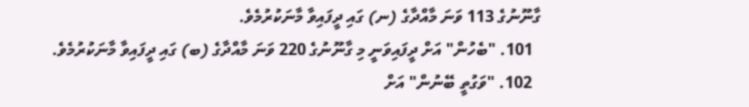ގާނޫނުގެ 113 ވަނަ މާއްދާގެ (ނ) ގައި ދީފައިވާ މާނަކުރުމެވެ.
  101. "ބެހުން" އަށް ދީފައިވަނީ މި ގާނޫނުގެ 220 ވަނަ މާއްދާގެ (ބ) ގައި ދީފައިވާ މާނަކުރުމެވެ.
  102. "ވަގުތީ ބޭނުން" އަށް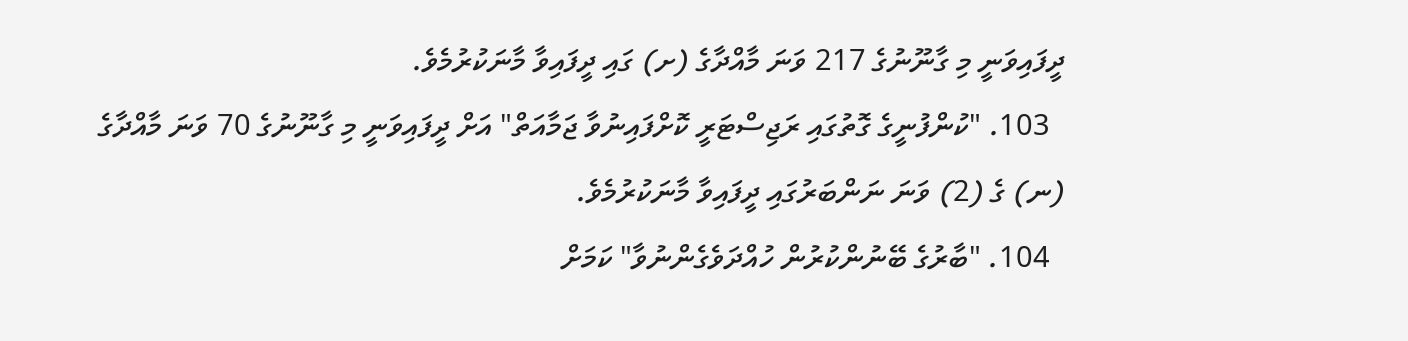ދީފައިވަނީ މި ގާނޫނުގެ 217 ވަނަ މާއްދާގެ (ށ) ގައި ދީފައިވާ މާނަކުރުމެވެ.
  103. "ކުންފުނީގެ ގޮތުގައި ރަޖިސްޓަރީ ކޮށްފައިނުވާ ޖަމާއަތް" އަށް ދީފައިވަނީ މި ގާނޫނުގެ 70 ވަނަ މާއްދާގެ (ނ) ގެ (2) ވަނަ ނަންބަރުގައި ދީފައިވާ މާނަކުރުމެވެ.
  104. "ބާރުގެ ބޭނުންކުރުން ހުއްދަވެގެންނުވާ" ކަމަށް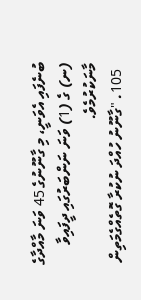ބުނެފައި އެވަނީ، މި ގާނޫނުގެ 45 ވަނަ މާއްދާގެ (ނ) ގެ (1) ވަނަ ނަންބަރުގައި ދީފައިވާ މާނަކުރުމެވެ.
  105. "ގާނޫނު ހުއްދަ ނުކުރާ ގޮތެއްގެމަތިން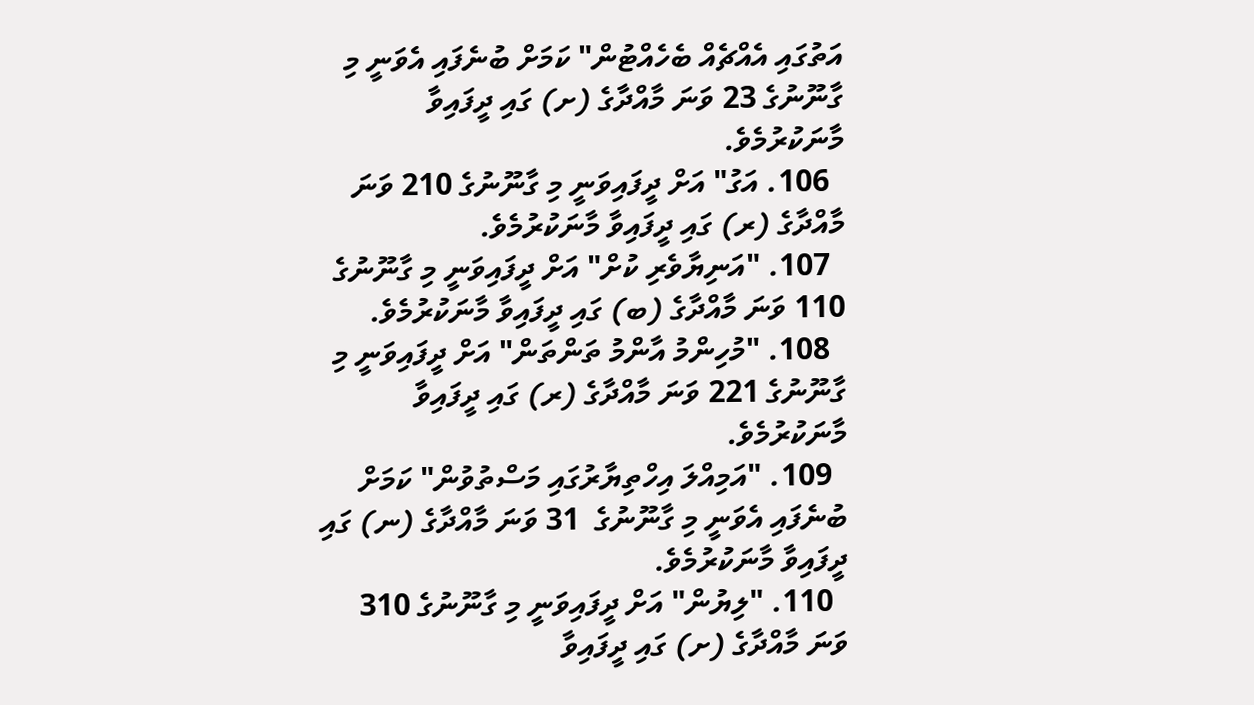އަތުގައި އެއްޗެއް ބެހެއްޓުން" ކަމަށް ބުނެފައި އެވަނީ މި ގާނޫނުގެ 23 ވަނަ މާއްދާގެ (ށ) ގައި ދީފައިވާ މާނަކުރުމެވެ.
  106. އަގު" އަށް ދީފައިވަނީ މި ގާނޫނުގެ 210 ވަނަ މާއްދާގެ (ރ) ގައި ދީފައިވާ މާނަކުރުމެވެ.
  107. "އަނިޔާވެރި ކުށް" އަށް ދީފައިވަނީ މި ގާނޫނުގެ 110 ވަނަ މާއްދާގެ (ބ) ގައި ދީފައިވާ މާނަކުރުމެވެ.
  108. "މުހިންމު އާންމު ތަންތަން" އަށް ދީފައިވަނީ މި ގާނޫނުގެ 221 ވަނަ މާއްދާގެ (ރ) ގައި ދީފައިވާ މާނަކުރުމެވެ.
  109. "އަމިއްލަ އިހްތިޔާރުގައި މަސްތުވުން" ކަމަށް ބުނެފައި އެވަނީ މި ގާނޫނުގެ  31 ވަނަ މާއްދާގެ (ނ) ގައި ދީފައިވާ މާނަކުރުމެވެ.
  110. "ލިޔުން" އަށް ދީފައިވަނީ މި ގާނޫނުގެ 310 ވަނަ މާއްދާގެ (ށ) ގައި ދީފައިވާ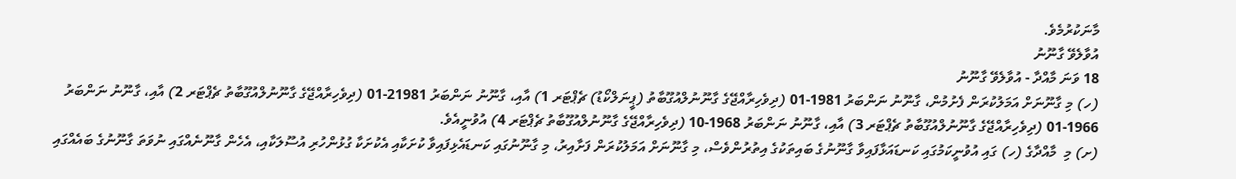މާނަކުރުމެވެ.
އުވާލެވޭ ގާނޫނު
18 ވަނަ މާއްދާ - އުވާލެވޭ ގާނޫނު
(ހ) މި ގާނޫނަށް އަމަލުކުރަން ފެށުމުން، ގާނޫނު ނަންބަރު 1981-01 (ދިވެހިރާއްޖޭގެ ގާނޫނުލްއުގޫބާތު (ޕީނަލްކޯޑު) ޗެޕްޓަރ 1) އާއި، ގާނޫނު ނަންބަރު 21981-01 (ދިވެހިރާއްޖޭގެ ގާނޫނުލްއުގޫބާތު ޗެޕްޓަރ 2) އާއި، ގާނޫނު ނަންބަރު 1966-01 (ދިވެހިރާއްޖޭގެ ގާނޫނުލްއުގޫބާތު ޗެޕްޓަރ 3) އާއި، ގާނޫނު ނަންބަރު 1968-10 (ދިވެހިރާއްޖޭގެ ގާނޫނުލްއުގޫބާތު ޗެޕްޓަރ 4) އުވުނީއެވެ.
(ށ) މި  މާއްދާގެ (ހ) ގައި އުވުނީކަމުގައި ކަނޑައަޅާފައިވާ ގާނޫނުގެ ބައިތަކުގެ އިތުރުންވެސް، މި ގާނޫނަށް އަމަލުކުރަން ފަށާއިރު، މި ގާނޫނުގައި ކަނޑައެޅިފައިވާ ކުށަކާއި އެކުށަކާ ގުޅުންހުރި އުސޫލަކާއި، އެހެން ގާނޫނެއްގައި ނުވަތަ ގާނޫނުގެ ބައެއްގައި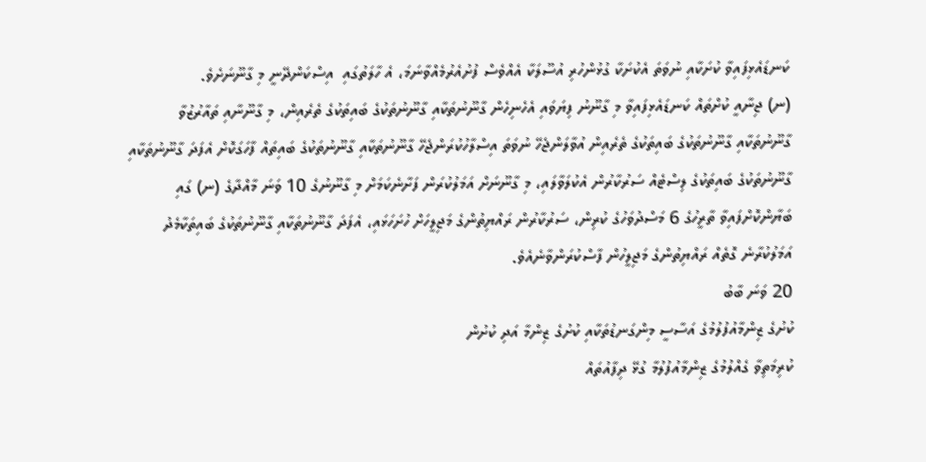ކަނޑައެޅިފައިވާ ކުށަކާއި ނުވަތަ އެކުށަކާ ގުޅުންހުރި އުސޫލަކާ އެއްވެސް ފުށުއެރުމެއްވާނަމަ، އެ ހާލަތުގައި  އިސްކަންދޭނީ މި ގާނޫނަށެވެ.
(ނ) ޖިނާއީ ކުށްތައް ކަނޑައެޅިފައިވާ މި ގާނޫނު ފިޔަވައި އެހެނިހެން ގާނޫނުތަކާއި ގާނޫނުތަކުގެ ބައިތަކުގެ ތެރެއިން، މި ގާނޫނާއި ތައާރުޒުވާ ގާނޫނުތަކާއި ގާނޫނުތަކުގެ ބައިތަކުގެ ތެރެއިން އުވާލަންޖެހޭ ނުވަތަ އިސްލާހުކުރަންޖެހޭ ގާނޫނުތަކާއި ގާނޫނުތަކުގެ ބައިތައް ފާހަގަކޮށް އެފަދަ ގާނޫނުތަކާއި ގާނޫނުތަކުގެ ބައިތަކުގެ ލިސްޓެއް ސަރުކާރުން އެކުލަވާލައި، މި ގާނޫނަށް އަމަލުކުރަން ފަށާނެކަމަށް މި ގާނޫނުގެ 10 ވަނަ މާއްދާގެ (ނ) ގައި ބަޔާންކޮށްފައިވާ ތާރީހުގެ 6 މަސްދުވަހުގެ ކުރިން، ސަރުކާރުން ރައްޔިތުންގެ މަޖިލީހަށް ހުށަހަޅައި، އެފަދަ ގާނޫނުތަކާއި ގާނޫނުތަކުގެ ބައިތަކާމެދު އަމަލުކުރާނެ ގޮތެއް ރައްޔިތުންގެ މަޖިލީހުން ފާސްކުރަންވާނެއެވެ.
20 ވަނަ ބާބު
ކުށުގެ ޒިންމާއުފުލުމުގެ އަސާސީ މިންގަނޑުތަކާއި ކުށުގެ ޒިންމާ އަދި ކުށުން
ކުރިމަތިވާ ގެއްލުމުގެ ޒިންމާއުފުލުމާ ގުޅޭ ދިފާއުތައް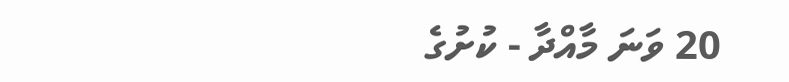20 ވަނަ މާއްދާ - ކުށުގެ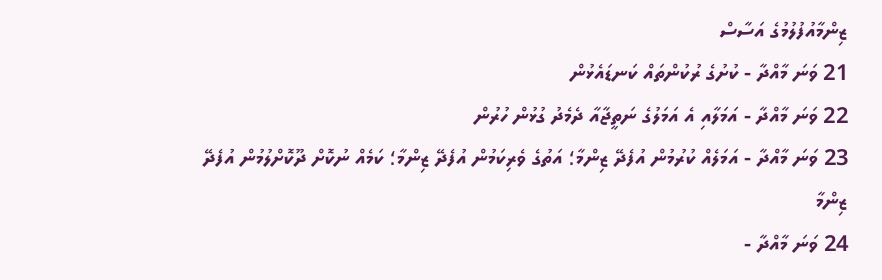ޒިންމާއުފުލުމުގެ އަސާސް
21 ވަނަ މާއްދާ - ކުށުގެ ރުކުންތައް ކަނޑައެޅުން
22 ވަނަ މާއްދާ - އަމަލާއި އެ އަމަލުގެ ނަތީޖާއާ ދެމެދު ގުޅުން ހުރުން
23 ވަނަ މާއްދާ - އަމަލެއް ކުރުމުން އުފެދޭ ޒިންމާ؛ އަތުގެ ވެރިކަމުން އުފެދޭ ޒިންމާ؛ ކަމެއް ނުކޮށް ދޫކޮށްލުމުން އުފެދޭ ޒިންމާ
24 ވަނަ މާއްދާ -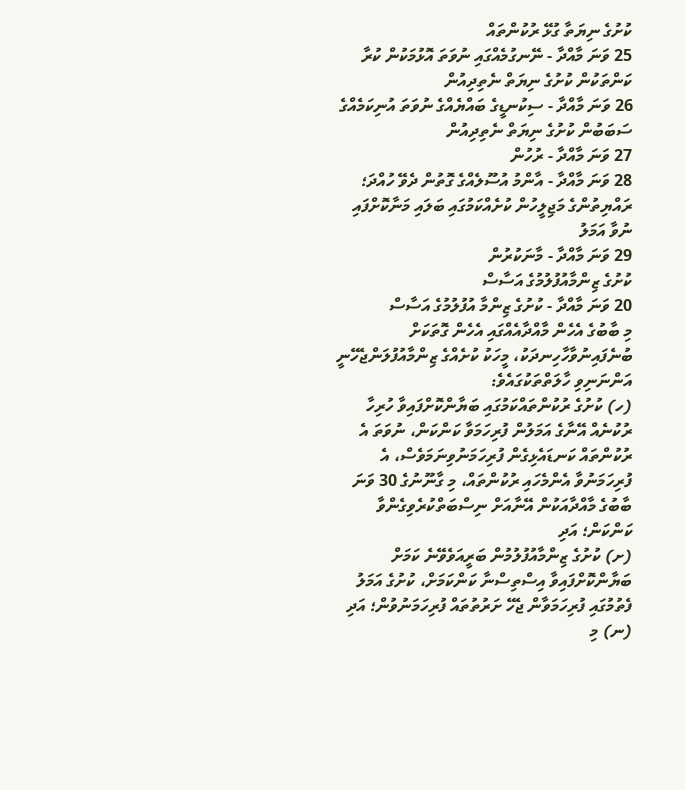ކުށުގެ ނިޔަތާ ގުޅޭ ރުކުންތައް
25 ވަނަ މާއްދާ - ނޭނގުމެއްގައި ނުވަތަ އޮޅުމަކުން ކުރާ ކަންތަކުން ކުށުގެ ނިޔަތް ނެތިދިއުން
26 ވަނަ މާއްދާ - ސިކުނޑީގެ ބައްޔެއްގެ ނުވަތަ އުނިކަމެއްގެ ސަބަބުން ކުށުގެ ނިޔަތް ނެތިދިއުން
27 ވަނަ މާއްދާ - ރުހުން
28 ވަނަ މާއްދާ - އާންމު އުސޫލެއްގެ ގޮތުން ދެވޭ ހުއްދަ؛ ރައްޔިތުންގެ މަޖިލީހުން ކުށެއްކަމުގައި ބަލައި މަނާކޮށްފައި ނުވާ އަމަލު
29 ވަނަ މާއްދާ - މާނަކުރުން
ކުށުގެ ޒިންމާއުފުލުމުގެ އަސާސް
20 ވަނަ މާއްދާ - ކުށުގެ ޒިންމާ އުފުލުމުގެ އަސާސް
މި ބާބުގެ އެހެން މާއްދާއެއްގައި އެހެން ގޮތަކަށް ބުނެފައިނުވާހާހިނދަކު، މީހަކު ކުށެއްގެ ޒިންމާއުފުލަންޖެހޭނީ އަންނަނިވި ހާލަތްތަކުގައެވެ:
(ހ) ކުށުގެ ރުކުންތައްކަމުގައި ބަޔާންކޮށްފައިވާ ހުރިހާ ރުކުނެއް އޭނާގެ އަމަލުން ފުރިހަމަވާ ކަންކަން، ނުވަތަ އެ ރުކުންތައް ކަނޑައެޅިގެން ފުރިހަމަނުވިނަމަވެސް، އެ ފުރިހަމަނުވާ އެންމެހައި ރުކުންތައް، މި ގާނޫނުގެ 30 ވަނަ ބާބުގެ މާއްދާއަކުން އޭނާއަށް ނިސްބަތްކުރެވިގެންވާ ކަންކަން؛ އަދި
(ށ) ކުށުގެ ޒިންމާއުފުލުމުން ބަރީއަވެވޭނެ ކަމަށް ބަޔާންކޮށްފައިވާ އިސްތިސްނާ ކަންކަމަށް، ކުށުގެ އަމަލު ފެތުމުގައި ފުރިހަމަވާން ޖެހޭ ށަރުތުތައް ފުރިހަމަނުވުން؛ އަދި
(ނ) މި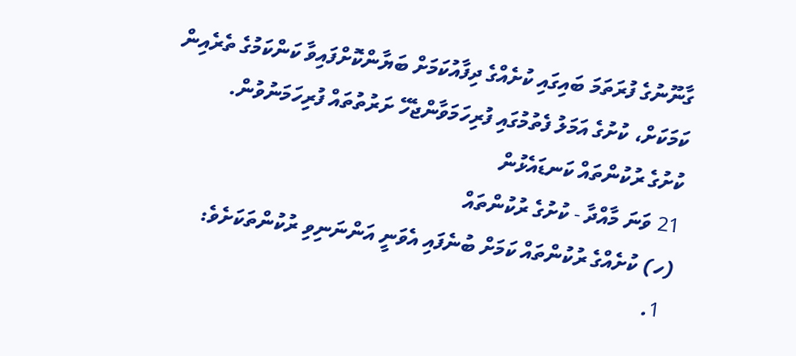ގާނޫނުގެ ފުރަތަމަ ބައިގައި ކުށެއްގެ ދިފާއުކަމަށް ބަޔާންކޮށްފައިވާ ކަންކަމުގެ ތެރެއިން ކަމަކަށް، ކުށުގެ އަމަލު ފެތުމުގައި ފުރިހަމަވާންޖެހޭ ށަރުތުތައް ފުރިހަމަނުވުން.
ކުށުގެ ރުކުންތައް ކަނޑައެޅުން
21 ވަނަ މާއްދާ - ކުށުގެ ރުކުންތައް
(ހ) ކުށެއްގެ ރުކުންތައް ކަމަށް ބުނެފައި އެވަނީ އަންނަނިވި ރުކުންތަކަށެވެ:
  1.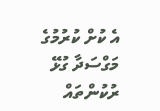އެ ކުށް ކުރުމުގެ މަގްސަދާ ގުޅޭ ރުކުންތައް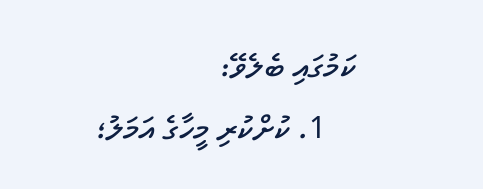ކަމުގައި ބެލެވޭ:
    1. ކުށްކުރި މީހާގެ އަމަލު؛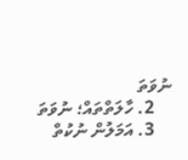ނުވަތަ
    2. ހާލަތްތައް؛ ނުވަތަ
    3. އަމަލުން ނުކުތް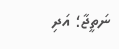ނަތީޖާ؛ އަދި